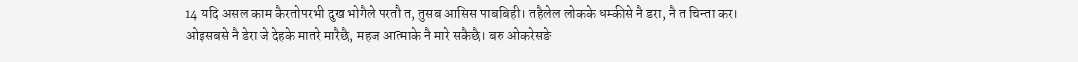14 यदि असल काम कैरतोपरभी दुख भोगैले परतौ त, तुसब आसिस पाबबिही। तहैलेल लोकके धम्कीसे नै डरा, नै त चिन्ता कर।
ओइसबसे नै डेरा जे देहके मातरे मारैछै, महज आत्माके नै मारे सकैछै। बरु ओकरेसङे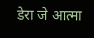डेरा जे आत्मा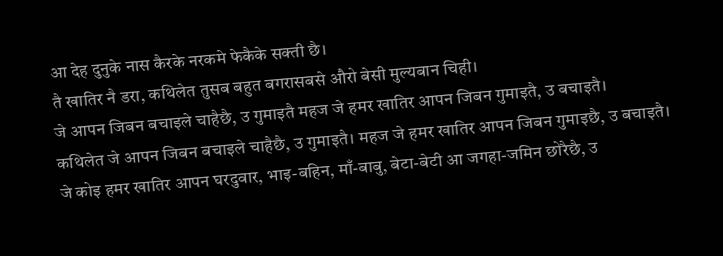आ देह दुनुके नास कैरके नरकमे फेकैके सक्ती छै।
तै खातिर नै डरा, कथिलेत तुसब बहुत बगरासबसे औरो बेसी मुल्यबान चिही।
जे आपन जिबन बचाइले चाहैछै, उ गुमाइतै महज जे हमर खातिर आपन जिबन गुमाइतै, उ बचाइतै।
कथिलेत जे आपन जिबन बचाइले चाहैछै, उ गुमाइतै। महज जे हमर खातिर आपन जिबन गुमाइछै, उ बचाइतै।
जे कोइ हमर खातिर आपन घरदुवार, भाइ-बहिन, माँ-बाबु, बेटा-बेटी आ जगहा-जमिन छोरैछै, उ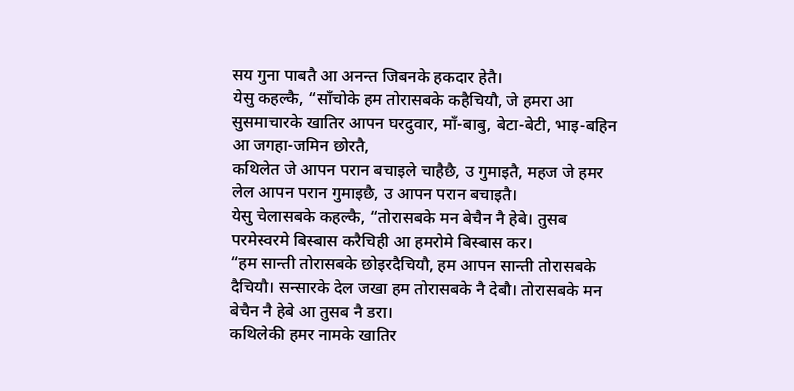सय गुना पाबतै आ अनन्त जिबनके हकदार हेतै।
येसु कहल्कै, “साँचोके हम तोरासबके कहैचियौ, जे हमरा आ सुसमाचारके खातिर आपन घरदुवार, माँ-बाबु, बेटा-बेटी, भाइ-बहिन आ जगहा-जमिन छोरतै,
कथिलेत जे आपन परान बचाइले चाहैछै, उ गुमाइतै, महज जे हमर लेल आपन परान गुमाइछै, उ आपन परान बचाइतै।
येसु चेलासबके कहल्कै, “तोरासबके मन बेचैन नै हेबे। तुसब परमेस्वरमे बिस्बास करैचिही आ हमरोमे बिस्बास कर।
“हम सान्ती तोरासबके छोइरदैचियौ, हम आपन सान्ती तोरासबके दैचियौ। सन्सारके देल जखा हम तोरासबके नै देबौ। तोरासबके मन बेचैन नै हेबे आ तुसब नै डरा।
कथिलेकी हमर नामके खातिर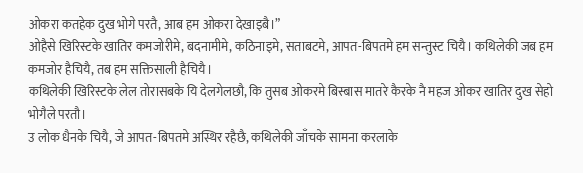ओकरा कतहेक दुख भोगे परतै, आब हम ओकरा देखाइबै।”
ओहैसे खिरिस्टके खातिर कमजोरीमे, बदनामीमे, कठिनाइमे, सताबटमे, आपत-बिपतमे हम सन्तुस्ट चियै। कथिलेकी जब हम कमजोर हैचियै, तब हम सक्तिसाली हैचियै।
कथिलेकी खिरिस्टके लेल तोरासबके यि देलगेलछौ, कि तुसब ओकरमे बिस्बास मातरे कैरके नै महज ओकर खातिर दुख सेहो भोगैले परतौ।
उ लोक धैनके चियै, जे आपत-बिपतमे अस्थिर रहैछै, कथिलेकी जाँचके सामना करलाके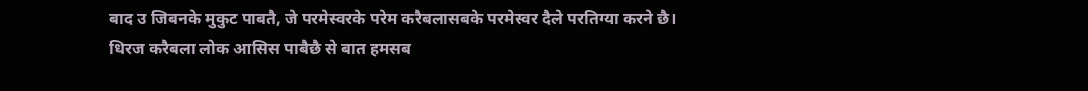बाद उ जिबनके मुकुट पाबतै, जे परमेस्वरके परेम करैबलासबके परमेस्वर दैले परतिग्या करने छै।
धिरज करैबला लोक आसिस पाबैछै से बात हमसब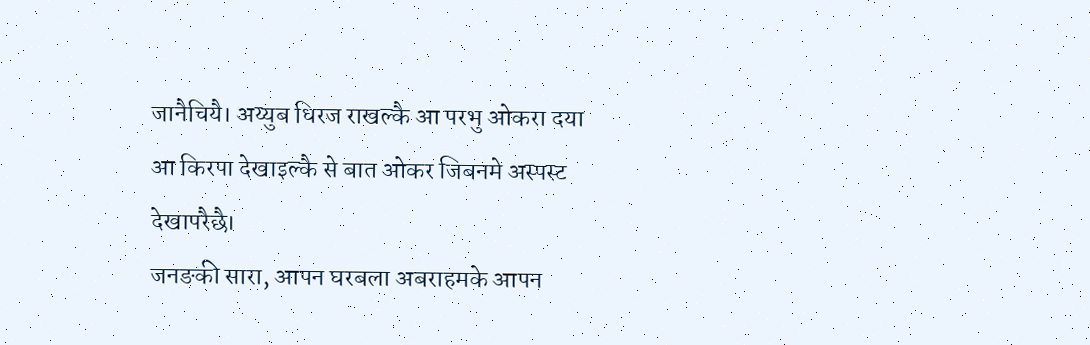जानैचियै। अय्युब धिरज राखल्कै आ परभु ओकरा दया आ किरपा देखाइल्कै से बात ओकर जिबनमे अस्पस्ट देखापरैछै।
जनङकी सारा, आपन घरबला अबराहमके आपन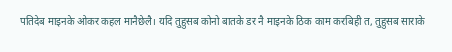पतिदेब माइनके ओकर कहल मानैछेलै। यदि तुहुसब कोनो बातके डर नै माइनके ठिक काम करबिही त, तुहुसब साराके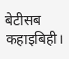बेटीसब कहाइबिही।